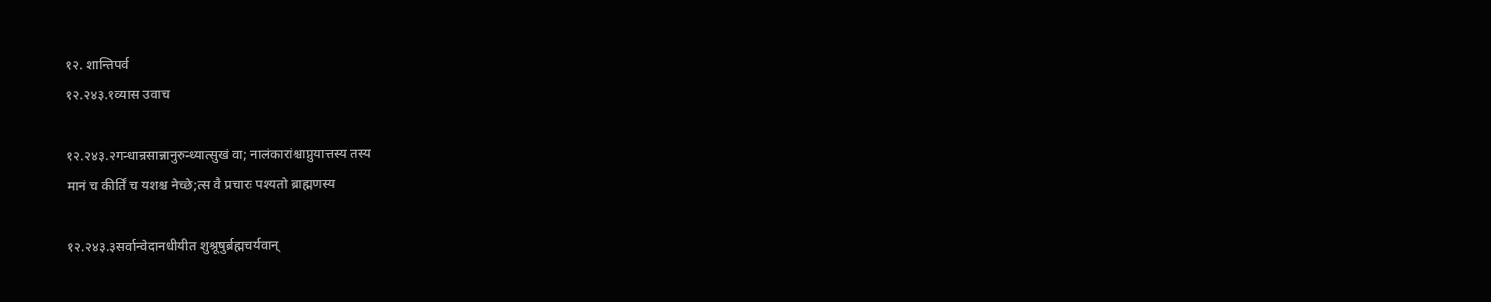१२. शान्तिपर्व
१२.२४३.१व्यास उवाच

१२.२४३.२गन्धान्रसान्नानुरुन्ध्यात्सुखं वा; नालंकारांश्चाप्नुयात्तस्य तस्य
मानं च कीर्तिं च यशश्च नेच्छे;त्स वै प्रचारः पश्यतो ब्राह्मणस्य

१२.२४३.३सर्वान्वेदानधीयीत शुश्रूषुर्ब्रह्मचर्यवान्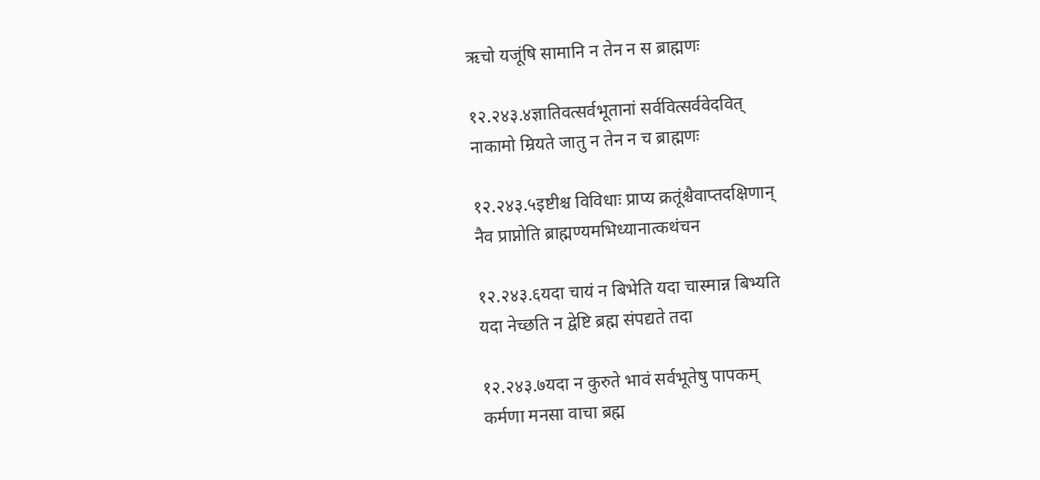ऋचो यजूंषि सामानि न तेन न स ब्राह्मणः

१२.२४३.४ज्ञातिवत्सर्वभूतानां सर्ववित्सर्ववेदवित्
नाकामो म्रियते जातु न तेन न च ब्राह्मणः

१२.२४३.५इष्टीश्च विविधाः प्राप्य क्रतूंश्चैवाप्तदक्षिणान्
नैव प्राप्नोति ब्राह्मण्यमभिध्यानात्कथंचन

१२.२४३.६यदा चायं न बिभेति यदा चास्मान्न बिभ्यति
यदा नेच्छति न द्वेष्टि ब्रह्म संपद्यते तदा

१२.२४३.७यदा न कुरुते भावं सर्वभूतेषु पापकम्
कर्मणा मनसा वाचा ब्रह्म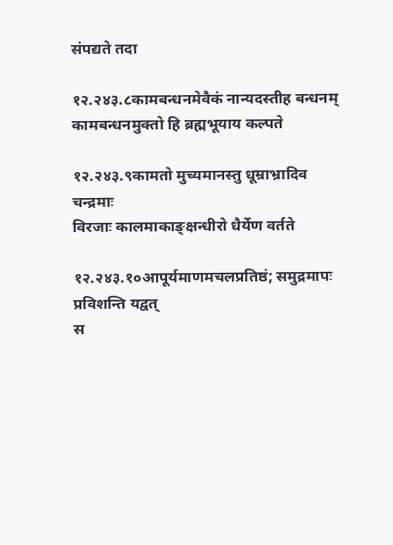संपद्यते तदा

१२.२४३.८कामबन्धनमेवैकं नान्यदस्तीह बन्धनम्
कामबन्धनमुक्तो हि ब्रह्मभूयाय कल्पते

१२.२४३.९कामतो मुच्यमानस्तु धूम्राभ्रादिव चन्द्रमाः
विरजाः कालमाकाङ्क्षन्धीरो धैर्येण वर्तते

१२.२४३.१०आपूर्यमाणमचलप्रतिष्ठं; समुद्रमापः प्रविशन्ति यद्वत्
स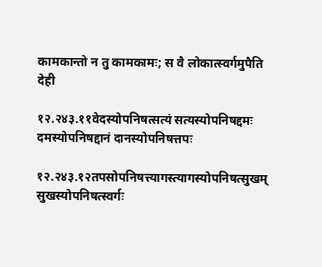कामकान्तो न तु कामकामः; स वै लोकात्स्वर्गमुपैति देही

१२.२४३.११वेदस्योपनिषत्सत्यं सत्यस्योपनिषद्दमः
दमस्योपनिषद्दानं दानस्योपनिषत्तपः

१२.२४३.१२तपसोपनिषत्त्यागस्त्यागस्योपनिषत्सुखम्
सुखस्योपनिषत्स्वर्गः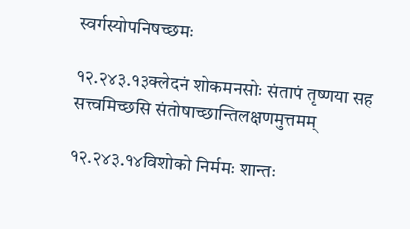स्वर्गस्योपनिषच्छमः

१२.२४३.१३क्लेदनं शोकमनसोः संतापं तृष्णया सह
सत्त्वमिच्छसि संतोषाच्छान्तिलक्षणमुत्तमम्

१२.२४३.१४विशोको निर्ममः शान्तः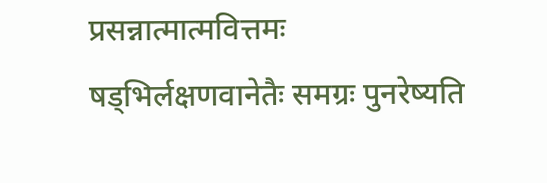प्रसन्नात्मात्मवित्तमः
षड्भिर्लक्षणवानेतैः समग्रः पुनरेष्यति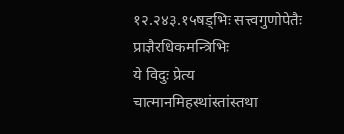१२.२४३.१५षड्भिः सत्त्वगुणोपेतैः प्राज्ञैरधिकमन्त्रिभिः
ये विदुः प्रेत्य चात्मानमिहस्थांस्तांस्तथा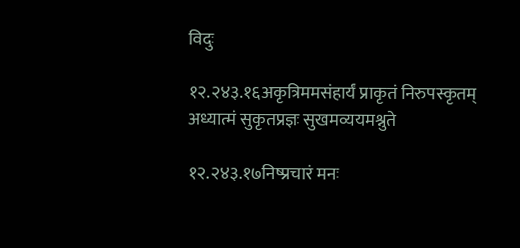विदुः

१२.२४३.१६अकृत्रिममसंहार्यं प्राकृतं निरुपस्कृतम्
अध्यात्मं सुकृतप्रज्ञः सुखमव्ययमश्नुते

१२.२४३.१७निष्प्रचारं मनः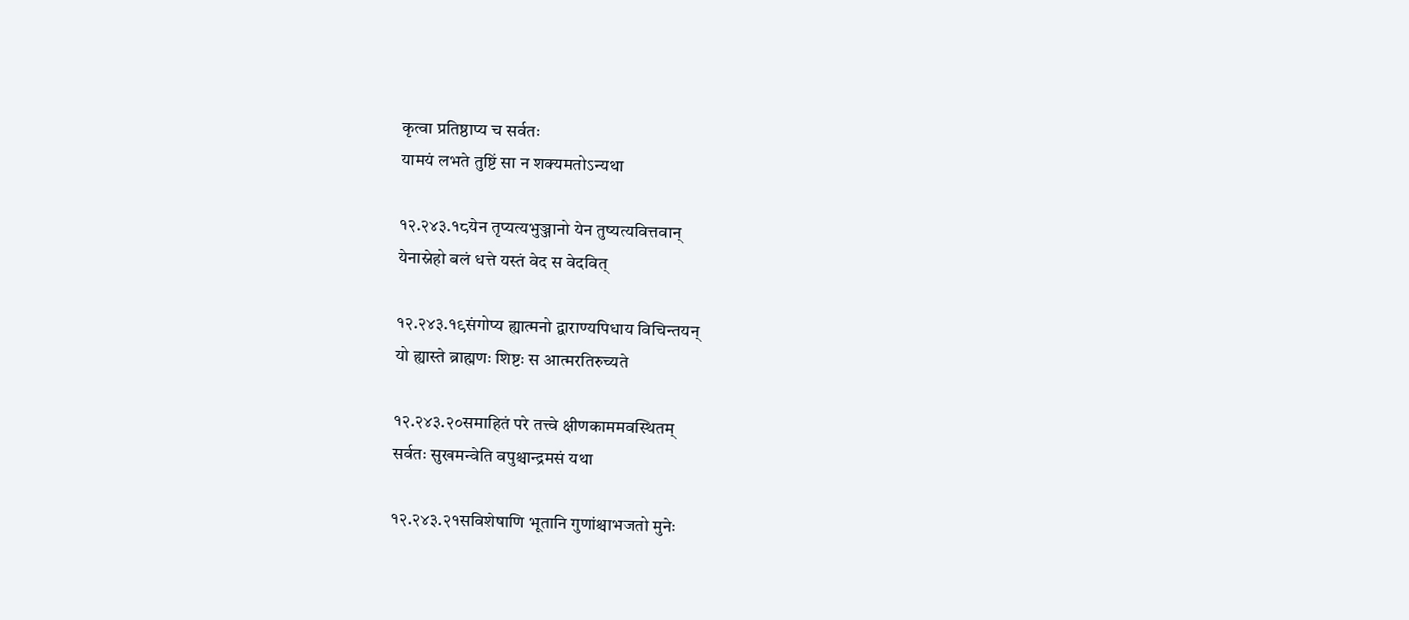कृत्वा प्रतिष्ठाप्य च सर्वतः
यामयं लभते तुष्टिं सा न शक्यमतोऽन्यथा

१२.२४३.१८येन तृप्यत्यभुञ्जानो येन तुष्यत्यवित्तवान्
येनास्नेहो बलं धत्ते यस्तं वेद स वेदवित्

१२.२४३.१९संगोप्य ह्यात्मनो द्वाराण्यपिधाय विचिन्तयन्
यो ह्यास्ते ब्राह्मणः शिष्टः स आत्मरतिरुच्यते

१२.२४३.२०समाहितं परे तत्त्वे क्षीणकाममवस्थितम्
सर्वतः सुखमन्वेति वपुश्चान्द्रमसं यथा

१२.२४३.२१सविशेषाणि भूतानि गुणांश्चाभजतो मुनेः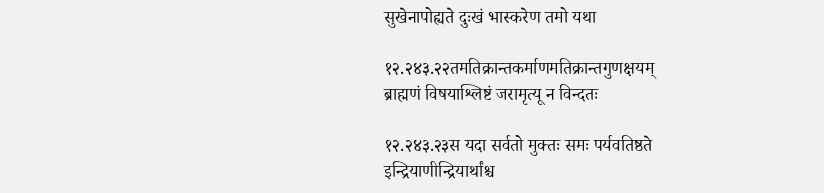सुखेनापोह्यते दुःखं भास्करेण तमो यथा

१२.२४३.२२तमतिक्रान्तकर्माणमतिक्रान्तगुणक्षयम्
ब्राह्मणं विषयाश्लिष्टं जरामृत्यू न विन्दतः

१२.२४३.२३स यदा सर्वतो मुक्तः समः पर्यवतिष्ठते
इन्द्रियाणीन्द्रियार्थांश्च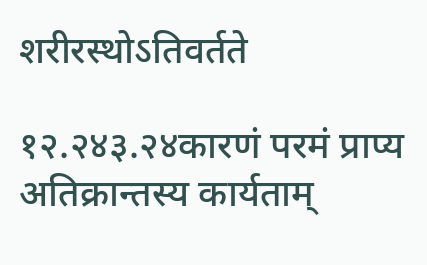शरीरस्थोऽतिवर्तते

१२.२४३.२४कारणं परमं प्राप्य अतिक्रान्तस्य कार्यताम्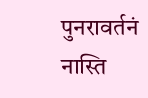पुनरावर्तनं नास्ति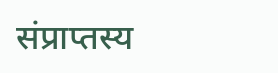संप्राप्तस्य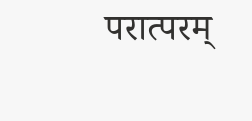परात्परम्